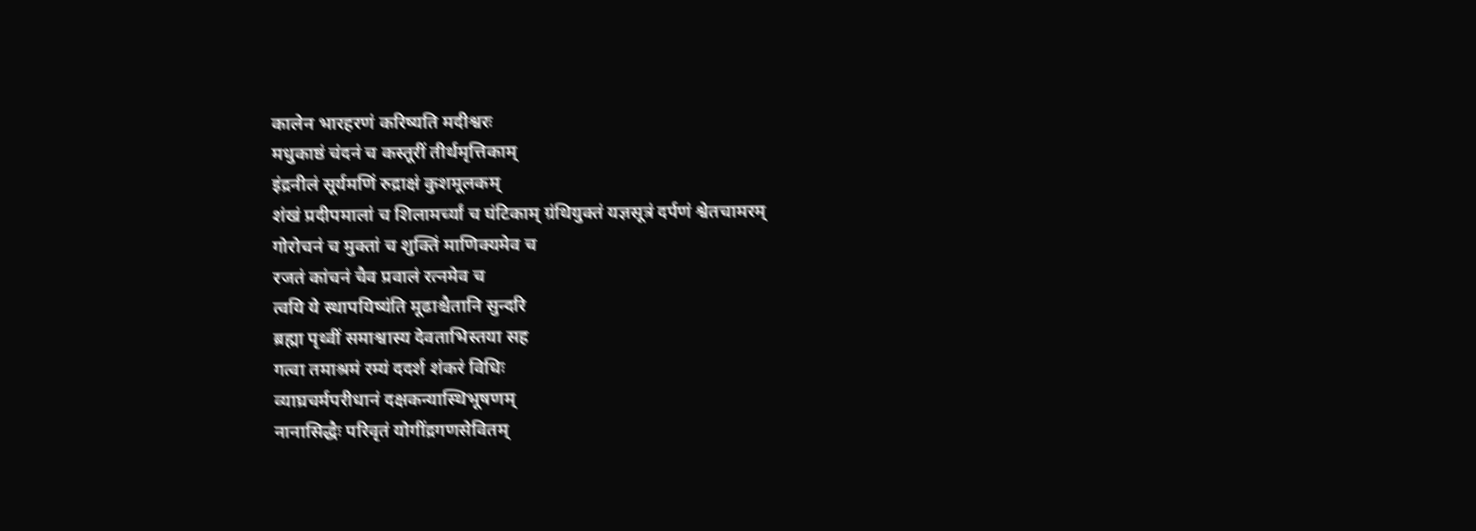कालेन भारहरणं करिष्यति मदीश्वरः
मधुकाष्ठं चंदनं च कस्तूरीं तीर्थमृत्तिकाम्
इंद्रनीलं सूर्यमणिं रुद्राक्षं कुशमूलकम्
शंखं प्रदीपमालां च शिलामर्च्यां च घंटिकाम् ग्रंथियुक्तं यज्ञसूत्रं दर्पणं श्वेतचामरम्
गोरोचनं च मुक्तां च शुक्तिं माणिक्यमेव च
रजतं कांचनं चैव प्रवालं रत्नमेव च
त्वयि ये स्थापयिष्यंति मूढाश्चैतानि सुन्दरि
ब्रह्मा पृथ्वीं समाश्वास्य देवताभिस्तया सह
गत्वा तमाश्रमं रम्यं ददर्श शंकरं विधिः
व्याघ्रचर्मपरीधानं दक्षकन्यास्थिभूषणम्
नानासिद्धैः परिवृतं योगींद्रगणसेवितम्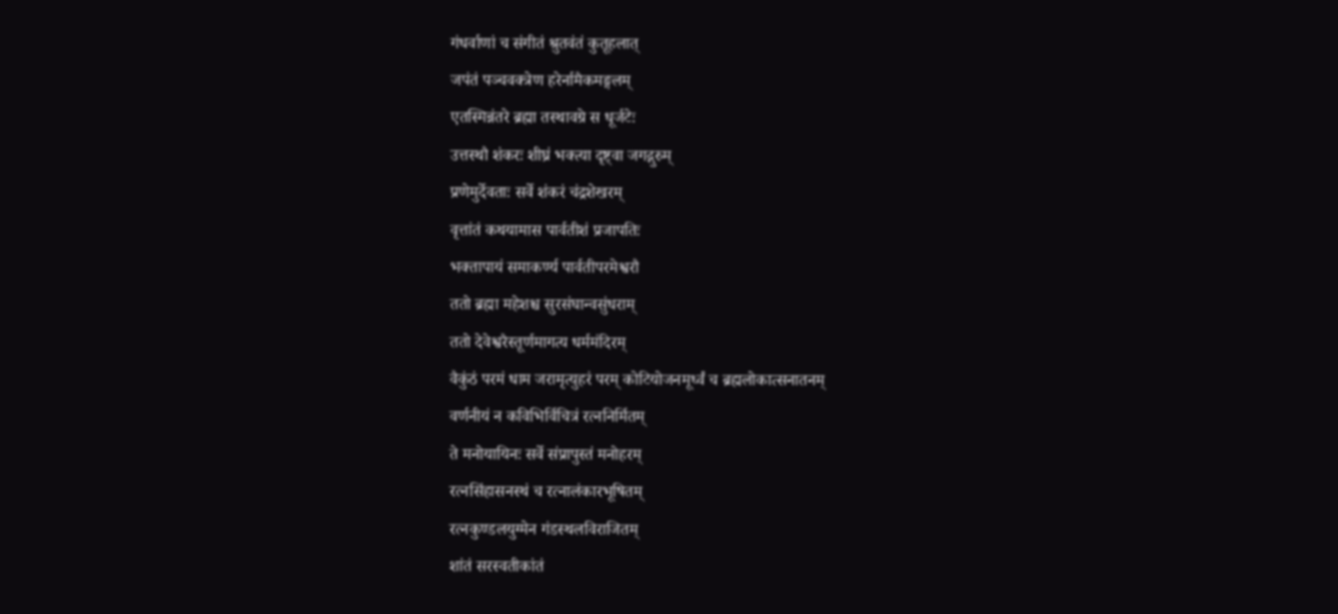गंधर्वाणां च संगीतं श्रुतवंतं कुतूहलात्
जपंतं पञ्चवक्त्रेण हरेर्नामैकमङ्गलम्
एतस्मिन्नंतरे ब्रह्मा तस्थावग्रे स धूर्जटेः
उत्तस्थौ शंकरः शीघ्रं भक्त्या दृष्ट्वा जगद्गुरुम्
प्रणेमुर्देवताः सर्वे शंकरं चंद्रशेखरम्
वृत्तांतं कथयामास पार्वतीशं प्रजापतिः
भक्तापायं समाकर्ण्य पार्वतीपरमेश्वरौ
ततो ब्रह्मा महेशश्च सुरसंघान्वसुंधराम्
ततो देवेश्वरैस्तूर्णमागत्य धर्ममंदिरम्
वैकुंठं परमं धाम जरामृत्युहरं परम् कोटियोजनमूर्ध्वं च ब्रह्मलोकात्सनातनम्
वर्णनीयं न कविभिर्विचित्रं रत्ननिर्मितम्
ते मनोयायिनः सर्वे संप्रापुस्तं मनोहरम्
रत्नसिंहासनस्थं च रत्नालंकारभूषितम्
रत्नकुण्डलयुग्मेन गंडस्थलविराजितम्
शांतं सरस्वतीकांतं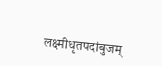लक्ष्मीधृतपदांबुजम्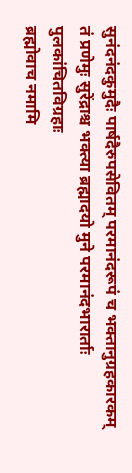सुनंदनंदकुमुदैः पार्षदैरुपसेवितम् परमानंदरूपं च भक्तानुग्रहकारकम्
तं प्रणेमुः सुरेंद्राश्च भक्त्या ब्रह्मादयो मुने परमानंदभारार्ताः पुलकांचितविग्रहाः
ब्रह्मोवाच नमामि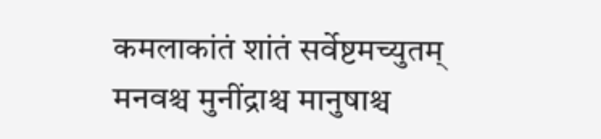कमलाकांतं शांतं सर्वेष्टमच्युतम्
मनवश्च मुनींद्राश्च मानुषाश्च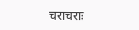चराचराः